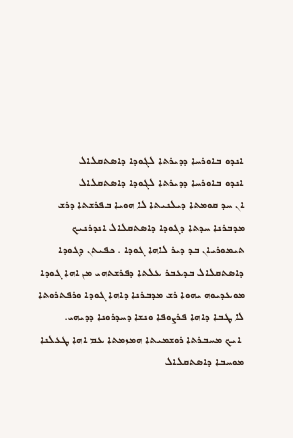ܐܢܕܘ ܒܐܘܪܚܐ ܕܕܝܪܬܐ ܠܓܘܕܐ ܕܐܣܬܩܠܐܠ
ܐܢܕܘ ܒܐܘܪܚܐ ܕܕܝܪܬܐ ܠܓܘܕܐ ܕܐܣܬܩܠܐܠ
ܐܢ ܚܕ ܩܘܡܬܐ ܕܝܠܢܝܬܐ ܠܐ ܗܘܝܐ ܒܦܪܫܬܐ ܕܪܫ ܡܕܒܪܢܐ ܚܕܬܐ ܕܓܘܕܐ ܕܐܣܬܩܠܐܠ ܐܢܕܪܢܝܟ ܬܝܡܘܪܝܐܢ ܒܕ ܕܝܪ ܠܐܗܐ ܓܘܕܐ . ܟܦܝܬܢ ܕܓܘܕܐ ܕܐܣܬܩܠܐܠ ܒܕܥܒܪ ܥܠܬܐ ܕܦܪܫܬܗܝ ܡܢ ܐܗܐ ܓܘܕܐ ܡܘܥܕܝܘܗ ܝܗܘܐ ܪܫ ܡܕܒܪܢܐ ܕܐܗܐ ܓܘܕܐ ܘܪܦܬܪܘܬܐ ܠܐ ܛܒܐ ܕܐܗܐ ܦܪܨܘܦܐ ܘܢܫܐ ܕܚܕܪܘܢܐ ܕܕܝܗܝ.
 ܐܝܟ ܡܚܒܪܬܐ ܪܘܫܡܝܬܐ ܗܡܙܡܬܐ ܥܡ ܐܗܐ ܛܥܠܢܐ ܡܘܚܒܐ ܕܐܣܬܩܠܐܠ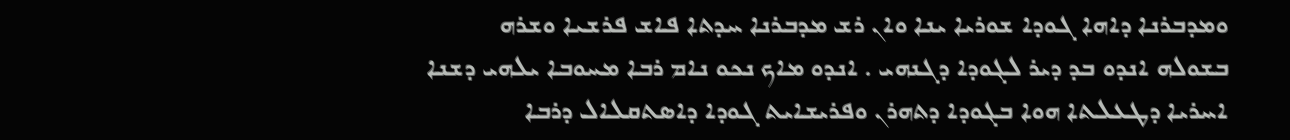ܘܡܕܒܪܢܐ ܕܐܗܐ ܓܘܕܐ ܫܘܪܝܐ ܝܢܐ ܘܐܢ ܪܫ ܡܕܒܪܢܐ ܚܕܬܐ ܦܐܫ ܦܪܫܝܐ ܘܫܪܗ ܒܫܘܠܗ ܐܢܕܘ ܒܕ ܕܝܪ ܠܓܘܕܐ ܕܓܢܗܝ . ܐܢܕܘ ܡܐܟ ܢܟܘ ܢܐܡ ܪܒܐ ܡܚܘܒܐ ܝܠܗܝ ܕܫܢܐ ܐܚܪܝܐ ܕܛܥܠܬܐ ܗܘܐ ܒܓܘܕܐ ܕܬܗܪܢ ܘܦܪܝܫܐܝܬ ܓܘܕܐ ܕܐܣܬܩܠܐܠ ܕܪܒܐ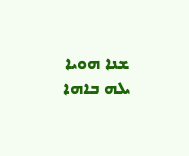ܫܢܐ ܗܘܝܐ ܝܠܗ ܒܐܗܐ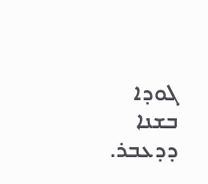ܓܘܕܐ ܒܫܢܐ ܕܕܥܒܪ.